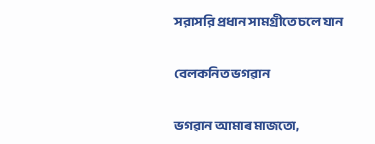সরাসরি প্রধান সামগ্রীতে চলে যান

বেলকনিত ভগৱান

ভগৱান আমাৰ মাজতো,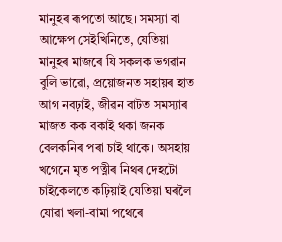মানুহৰ ৰূপতো আছে। সমস্যা বা আক্ষেপ সেইখিনিতে, যেতিয়া মানুহৰ মাজৰে যি সকলক ভগৱান বুলি ভাৱো, প্ৰয়োজনত সহায়ৰ হাত আগ নবঢ়াই, জীৱন বাটত সমস্যাৰ মাজত কক বকাই থকা জনক বেলকনিৰ পৰা চাই থাকে। অসহায় খগেনে মৃত পত্নীৰ নিথৰ দেহটো চাইকেলতে কঢ়িয়াই যেতিয়া ঘৰলৈ যোৱা খলা-বামা পথেৰে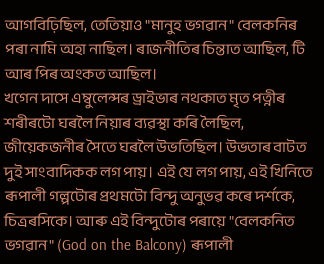আগবিঢ়িছিল, তেতিয়াও "মানুহ ভগৱান" বেলকনিৰ পৰা নামি অহা নাছিল। ৰাজনীতিৰ চিন্তাত আছিল, টি আৰ পিৰ অংকত আছিল।
খগেন দাসে এম্বুলেন্সৰ ড্ৰাইভাৰ নথকাত মৃত পত্নীৰ শৰীৰটো ঘৰলৈ নিয়াৰ ব্যৱস্থা কৰি লৈছিল, জীয়েকজনীৰ সৈতে ঘৰলৈ উভতিছিল। উভতাৰ বাটত দুই সাংবাদিকক লগ পায়। এই যে লগ পায়, এই খিনিতে ৰূপালী গল্পটোৰ প্ৰথমটো বিন্দু অনুভৱ কৰে দৰ্শকে, চিত্ৰৰসিকে। আৰু এই বিন্দুটোৰ পৰায়ে "বেলকনিত ভগৱান" (God on the Balcony) ৰূপালী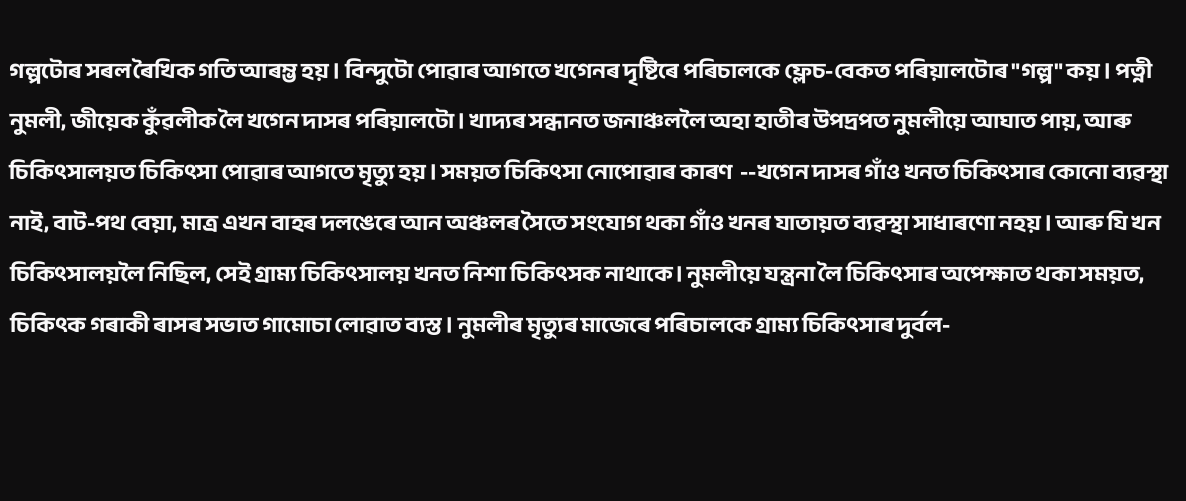গল্পটোৰ সৰল ৰৈখিক গতি আৰম্ভ হয়। বিন্দুটো পোৱাৰ আগতে খগেনৰ দৃষ্টিৰে পৰিচালকে ফ্লেচ-বেকত পৰিয়ালটোৰ "গল্প" কয়। পত্নী নুমলী, জীয়েক কুঁৱলীক লৈ খগেন দাসৰ পৰিয়ালটো। খাদ্যৰ সন্ধানত জনাঞ্চললৈ অহা হাতীৰ উপদ্ৰপত নুমলীয়ে আঘাত পায়, আৰু চিকিৎসালয়ত চিকিৎসা পোৱাৰ আগতে মৃত্যু হয়। সময়ত চিকিৎসা নোপোৱাৰ কাৰণ  --খগেন দাসৰ গাঁও খনত চিকিৎসাৰ কোনো ব্যৱস্থা নাই, বাট-পথ বেয়া, মাত্ৰ এখন বাহৰ দলঙেৰে আন অঞ্চলৰ সৈতে সংযোগ থকা গাঁও খনৰ যাতায়ত ব্যৱস্থা সাধাৰণো নহয়। আৰু যি খন চিকিৎসালয়লৈ নিছিল, সেই গ্ৰাম্য চিকিৎসালয় খনত নিশা চিকিৎসক নাথাকে। নুমলীয়ে যন্ত্ৰনা লৈ চিকিৎসাৰ অপেক্ষাত থকা সময়ত, চিকিৎক গৰাকী ৰাসৰ সভাত গামোচা লোৱাত ব্যস্ত। নুমলীৰ মৃত্যুৰ মাজেৰে পৰিচালকে গ্ৰাম্য চিকিৎসাৰ দুৰ্বল-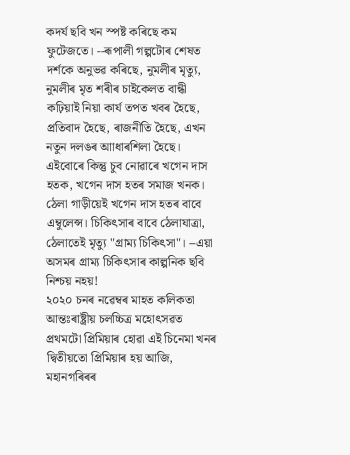কদৰ্য ছবি খন স্পষ্ট কৰিছে কম ফুটেজতে। --ৰূপালী গল্পটোৰ শেষত দৰ্শকে অনুভৱ কৰিছে, নুমলীৰ মৃত্যু, নুমলীৰ মৃত শৰীৰ চাইকেলত বান্ধী কঢ়িয়াই নিয়া কাৰ্য তপত খবৰ হৈছে, প্ৰতিবাদ হৈছে, ৰাজনীতি হৈছে, এখন নতুন দলঙৰ আাধাৰশিলা হৈছে। এইবোৰে কিন্তু চুব নোৱাৰে খগেন দাস হতক, খগেন দাস হতৰ সমাজ খনক। ঠেলা গাড়ীয়েই খগেন দাস হতৰ বাবে এম্বুলেন্স। চিকিৎসাৰ বাবে ঠেলাযাত্ৰা, ঠেলাতেই মৃত্যু "গ্ৰাম্য চিকিৎসা"। --এয়া অসমৰ গ্ৰাম্য চিকিৎসাৰ কাল্পনিক ছবি নিশ্চয় নহয়!
২০২০ চনৰ নৱেম্বৰ মাহত কলিকতা আন্তঃৰাষ্ট্ৰীয় চলচ্চিত্ৰ মহোৎসৱত প্ৰথমটো প্ৰিমিয়াৰ হোৱা এই চিনেমা খনৰ দ্বিতীয়তো প্ৰিমিয়াৰ হয় আজি, মহানগৰিৰৰ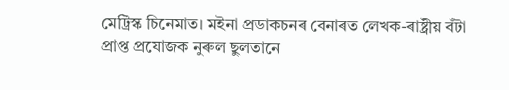মেট্ৰিস্ক চিনেমাত। মইনা প্ৰডাকচনৰ বেনাৰত লেখক-ৰাষ্ট্ৰীয় বঁটা প্ৰাপ্ত প্ৰযোজক নুৰুল ছুলতানে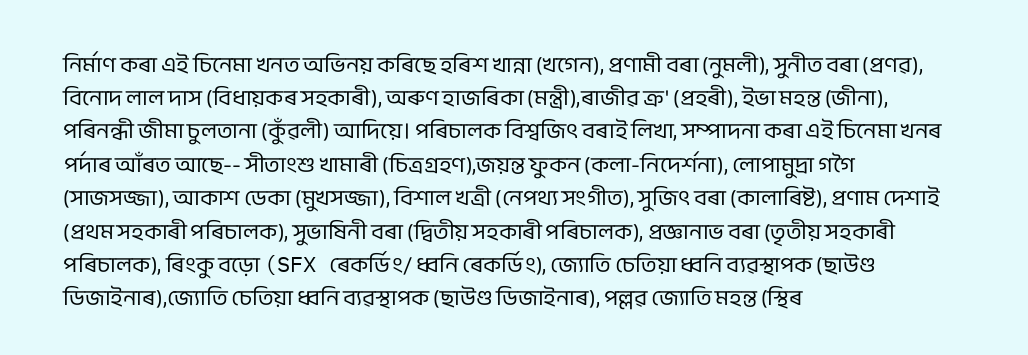নিৰ্মাণ কৰা এই চিনেমা খনত অভিনয় কৰিছে হৰিশ খান্না (খগেন), প্ৰণামী বৰা (নুমলী), সুনীত বৰা (প্ৰণৱ), বিনোদ লাল দাস (বিধায়কৰ সহকাৰী), অৰুণ হাজৰিকা (মন্ত্ৰী),ৰাজীৱ ক্ৰ' (প্ৰহৰী), ইভা মহন্ত (জীনা), পৰিনন্ধী জীমা চুলতানা (কুঁৱলী) আদিয়ে। পৰিচালক বিশ্বজিৎ বৰাই লিখা, সম্পাদনা কৰা এই চিনেমা খনৰ পৰ্দাৰ আঁৰত আছে-- সীতাংশু খামাৰী (চিত্ৰগ্ৰহণ),জয়ন্ত ফুকন (কলা-নিদেৰ্শনা), লোপামুদ্ৰা গগৈ (সাজসজ্জা), আকাশ ডেকা (মুখসজ্জা), বিশাল খত্ৰী (নেপথ্য সংগীত), সুজিৎ বৰা (কালাৰিষ্ট), প্ৰণাম দেশাই (প্ৰথম সহকাৰী পৰিচালক), সুভাষিনী বৰা (দ্বিতীয় সহকাৰী পৰিচালক), প্ৰজ্ঞানাভ বৰা (তৃতীয় সহকাৰী পৰিচালক), ৰিংকু বড়ো (SFX ৰেকৰ্ডিং/ ধ্বনি ৰেকৰ্ডিং), জ্যোতি চেতিয়া ধ্বনি ব্যৱস্থাপক (ছাউণ্ড ডিজাইনাৰ),জ্যোতি চেতিয়া ধ্বনি ব্যৱস্থাপক (ছাউণ্ড ডিজাইনাৰ), পল্লৱ জ্যোতি মহন্ত (স্থিৰ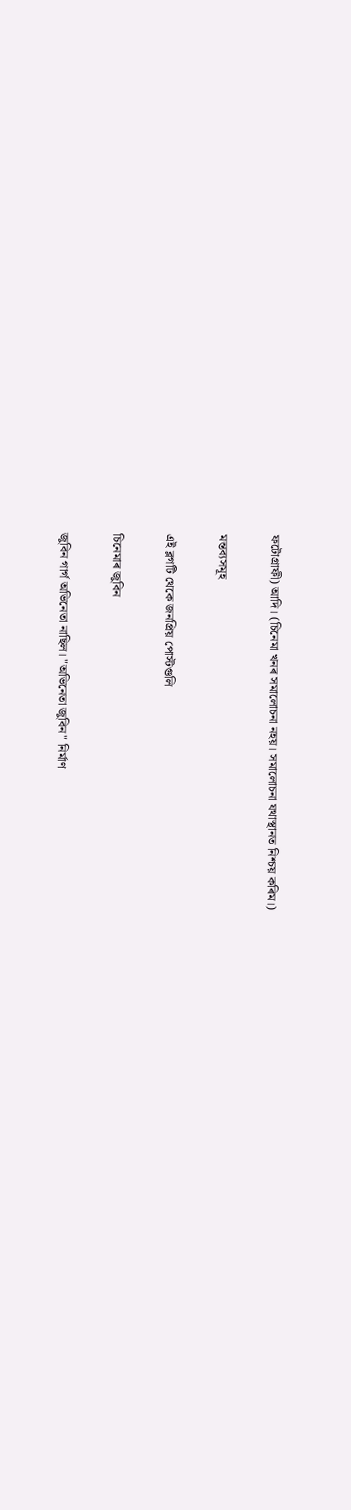ফটোগ্ৰাফী) আদি। (চিনেমা খনৰ সমালোচনা নহয়। সমালোচনা যথাস্থানত নিশ্চয় কৰিম।)

মন্তব্যসমূহ

এই ব্লগটি থেকে জনপ্রিয় পোস্টগুলি

চিনেমাৰ জুবিন

জুবিন গাৰ্গ অভিনেতা নাছিল। "অভিনেতা জুবিন" নিৰ্মাণ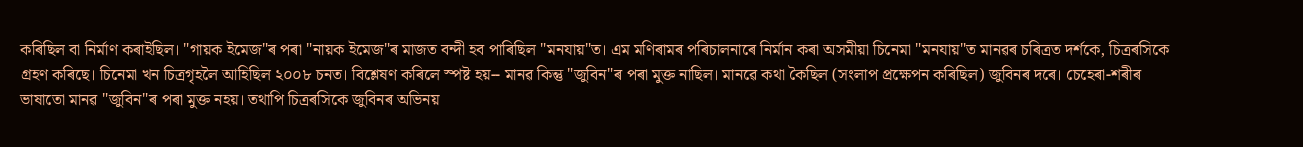কৰিছিল বা নিৰ্মাণ কৰাইছিল। "গায়ক ইমেজ"ৰ পৰা "নায়ক ইমেজ"ৰ মাজত বন্দী হব পাৰিছিল "মনযায়"ত। এম মণিৰামৰ পৰিচালনাৰে নিৰ্মান কৰা অসমীয়া চিনেমা "মনযায়"ত মানৱৰ চৰিত্ৰত দৰ্শকে, চিত্ৰৰসিকে গ্ৰহণ কৰিছে। চিনেমা খন চিত্ৰগৃহলৈ আহিছিল ২০০৮ চনত। বিশ্লেষণ কৰিলে স্পষ্ট হয়-- মানৱ কিন্তু "জুবিন"ৰ পৰা মুক্ত নাছিল। মানৱে কথা কৈছিল (সংলাপ প্ৰক্ষেপন কৰিছিল) জুবিনৰ দৰে। চেহেৰা-শৰীৰ ভাষাতো মানৱ "জুবিন"ৰ পৰা মুক্ত নহয়। তথাপি চিত্ৰৰসিকে জুবিনৰ অভিনয়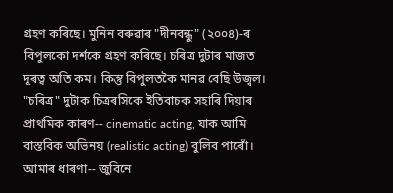গ্ৰহণ কৰিছে। মুনিন বৰুৱাৰ "দীনবন্ধু" (২০০৪)-ৰ বিপুলকো দৰ্শকে গ্ৰহণ কৰিছে। চৰিত্ৰ দুটাৰ মাজত দূৰত্ব অতি কম। কিন্তু বিপুলতকৈ মানৱ বেছি উজ্বল। "চৰিত্ৰ" দুটাক চিত্ৰৰসিকে ইতিবাচক সহাৰি দিয়াৰ প্ৰাথমিক কাৰণ-- cinematic acting, যাক আমি বাস্তবিক অভিনয় (realistic acting) বুলিব পাৰোঁ। আমাৰ ধাৰণা-- জুবিনে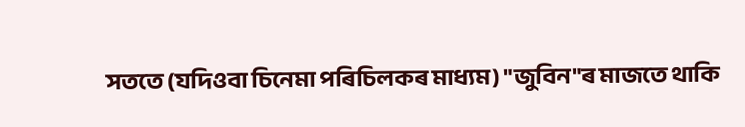সততে (যদিওবা চিনেমা পৰিচিলকৰ মাধ্যম) "জুবিন"ৰ মাজতে থাকি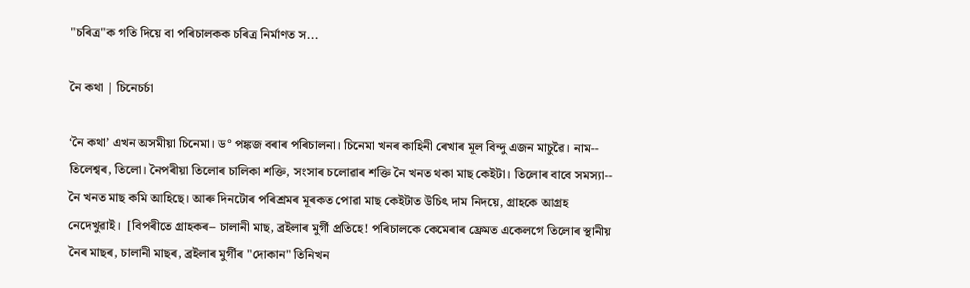"চৰিত্ৰ"ক গতি দিয়ে বা পৰিচালকক চৰিত্ৰ নিৰ্মাণত স...

নৈ কথা | চিনেচৰ্চা

‘নৈ কথা’ এখন অসমীয়া চিনেমা। ড° পঙ্কজ বৰাৰ পৰিচালনা। চিনেমা খনৰ কাহিনী ৰেখাৰ মূল বিন্দু এজন মাচুৱৈ। নাম-- তিলেশ্বৰ, তিলো। নৈপৰীয়া তিলোৰ চালিকা শক্তি, সংসাৰ চলোৱাৰ শক্তি নৈ খনত থকা মাছ কেইটা। তিলোৰ বাবে সমস্যা-- নৈ খনত মাছ কমি আহিছে। আৰু দিনটোৰ পৰিশ্ৰমৰ মূৰকত পোৱা মাছ কেইটাত উচিৎ দাম নিদয়ে, গ্ৰাহকে আগ্ৰহ নেদেখুৱাই।  [বিপৰীতে গ্ৰাহকৰ-- চালানী মাছ, ব্ৰইলাৰ মুৰ্গী প্ৰতিহে! পৰিচালকে কেমেৰাৰ ফ্ৰেমত একেলগে তিলোৰ স্থানীয় নৈৰ মাছৰ, চালানী মাছৰ, ব্ৰইলাৰ মুৰ্গীৰ "দোকান" তিনিখন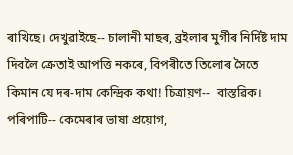ৰাখিছে। দেখুৱাইছে-- চালানী মাছৰ, ব্ৰইলাৰ মুৰ্গীৰ নিৰ্দিষ্ট দাম দিবলৈ ক্ৰেতাই আপত্তি নকৰে, বিপৰীতে তিলোৰ সৈতে কিমান যে দৰ-দাম কেন্দ্ৰিক কথা! চিত্ৰায়ণ--  বাস্তৱিক। পৰিপাটি-- কেমেৰাৰ ভাষা প্ৰয়োগ,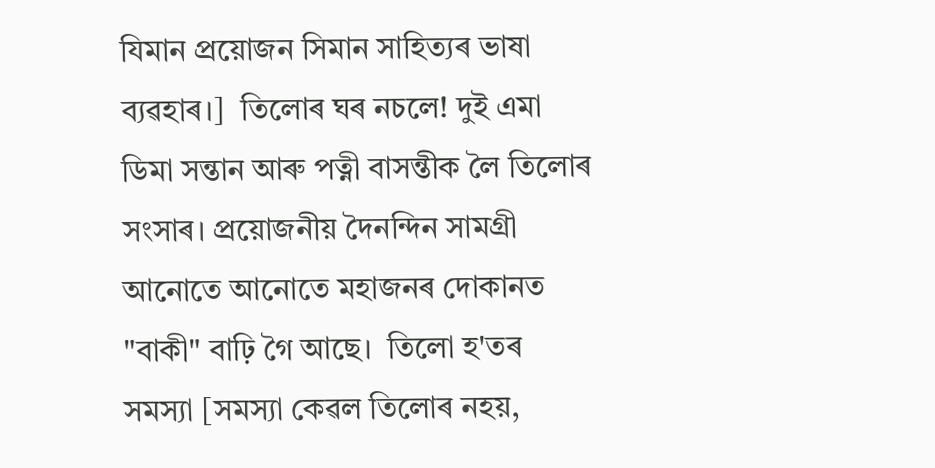যিমান প্ৰয়োজন সিমান সাহিত্যৰ ভাষা ব্যৱহাৰ।]  তিলোৰ ঘৰ নচলে! দুই এমা ডিমা সন্তান আৰু পত্নী বাসন্তীক লৈ তিলোৰ সংসাৰ। প্ৰয়োজনীয় দৈনন্দিন সামগ্ৰী আনোতে আনোতে মহাজনৰ দোকানত "বাকী" বাঢ়ি গৈ আছে।  তিলো হ'তৰ  সমস্যা [সমস্যা কেৱল তিলোৰ নহয়,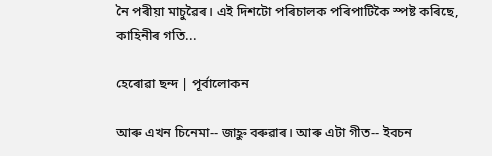নৈ পৰীয়া মাচুৱৈৰ। এই দিশটো পৰিচালক পৰিপাটিকৈ স্পষ্ট কৰিছে, কাহিনীৰ গতি...

হেৰোৱা ছন্দ | পূৰ্বালোকন

আৰু এখন চিনেমা-- জাহ্নু বৰুৱাৰ। আৰু এটা গীত-- ইবচন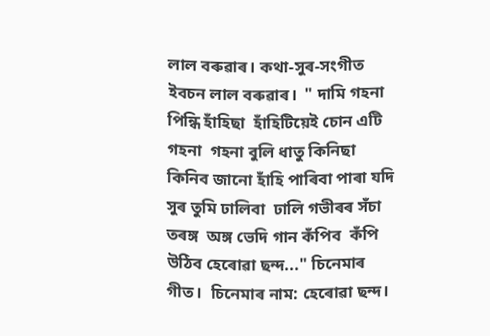লাল বৰুৱাৰ। কথা-সুৰ-সংগীত ইবচন লাল বৰুৱাৰ।  " দামি গহনা পিন্ধি হাঁহিছা  হাঁহিটিয়েই চোন এটি গহনা  গহনা বুলি ধাতু কিনিছা  কিনিব জানো হাঁহি পাৰিবা পাৰা যদি সুৰ তুমি ঢালিবা  ঢালি গভীৰৰ সঁচা তৰঙ্গ  অঙ্গ ভেদি গান কঁপিব  কঁপি উঠিব হেৰোৱা ছন্দ..." চিনেমাৰ গীত।  চিনেমাৰ নাম: হেৰোৱা ছন্দ।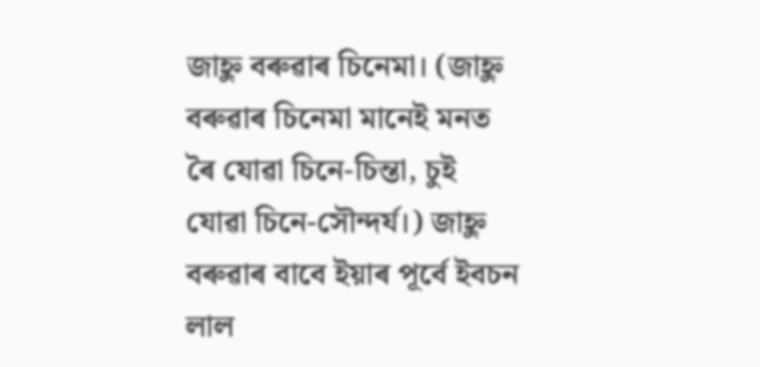জাহ্নু বৰুৱাৰ চিনেমা। (জাহ্নু বৰুৱাৰ চিনেমা মানেই মনত ৰৈ যোৱা চিনে-চিন্তা, চুই যোৱা চিনে-সৌন্দৰ্য।) জাহ্নু বৰুৱাৰ বাবে ইয়াৰ পূৰ্বে ইবচন লাল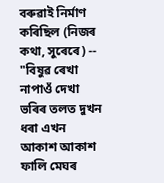বৰুৱাই নিৰ্মাণ কৰিছিল (নিজৰ কথা, সুৰেৰে) -- "বিষুৱ ৰেখা নাপাওঁ দেখা ভৰিৰ তলত দুখন ধৰা এখন আকাশ আকাশ ফালি মেঘৰ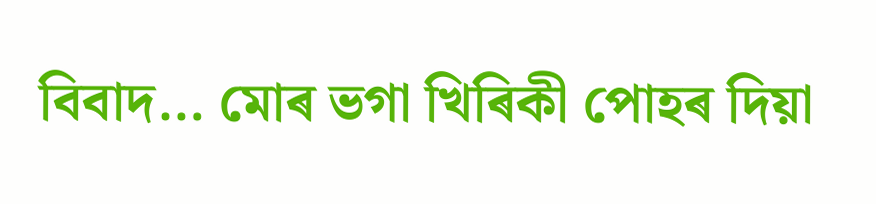বিবাদ… মোৰ ভগা খিৰিকী পোহৰ দিয়া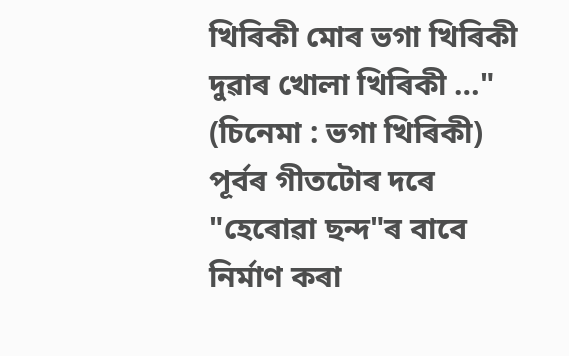খিৰিকী মোৰ ভগা খিৰিকী দুৱাৰ খোলা খিৰিকী …" (চিনেমা : ভগা খিৰিকী) পূৰ্বৰ গীতটোৰ দৰে "হেৰোৱা ছন্দ"ৰ বাবে নিৰ্মাণ কৰা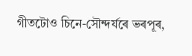গীতটোও চিনে-সৌন্দৰ্যৰে ভৰপূৰ,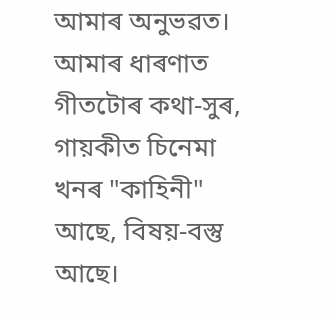আমাৰ অনুভৱত। আমাৰ ধাৰণাত গীতটোৰ কথা-সুৰ, গায়কীত চিনেমা খনৰ "কাহিনী" আছে, বিষয়-বস্তু আছে।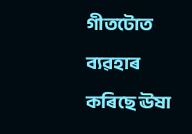গীতটোত ব্যৱহাৰ কৰিছে ঊষা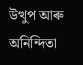উত্থুপ আৰু অনিন্দিতা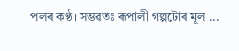পলৰ কণ্ঠ। সম্ভৱতঃ ৰূপালী গল্পটোৰ মূল ...